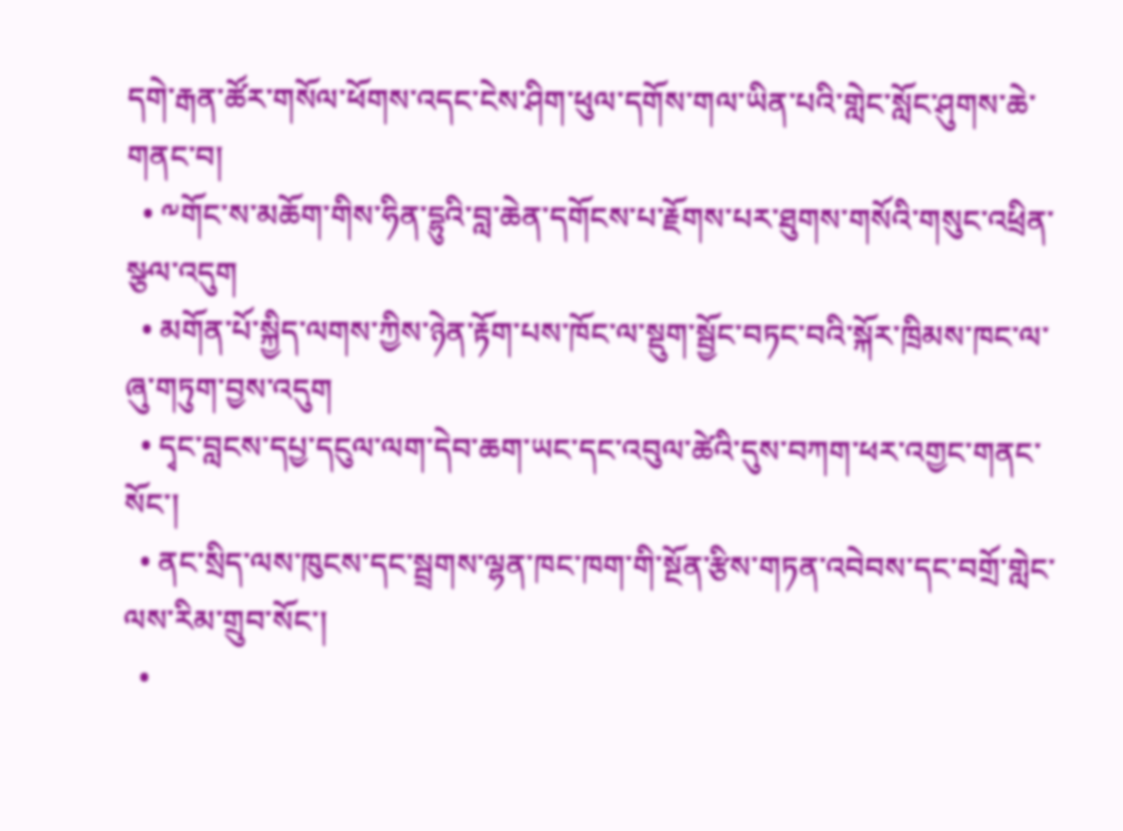དགེ་རྒན་ཚོར་གསོལ་ཕོགས་འདང་ངེས་ཤིག་ཕུལ་དགོས་གལ་ཡིན་པའི་གླེང་སློང་ཤུགས་ཆེ་གནང་བ།
  • ༸གོང་ས་མཆོག་གིས་ཧིན་དྷུའི་བླ་ཆེན་དགོངས་པ་རྗོགས་པར་ཐུགས་གསོའི་གསུང་འཕྲིན་སྩལ་འདུག
  • མགོན་པོ་སྐྱིད་ལགས་ཀྱིས་ཉེན་རྟོག་པས་ཁོང་ལ་སྡུག་སྦྱོང་བཏང་བའི་སྐོར་ཁྲིམས་ཁང་ལ་ཞུ་གཏུག་བྱས་འདུག
  • དྭང་བླངས་དཔྱ་དངུལ་ལག་དེབ་ཆག་ཡང་དང་འབུལ་ཚེའི་དུས་བཀག་ཕར་འགྱང་གནང་སོང་།
  • ནང་སྲིད་ལས་ཁུངས་དང་སྦྲགས་ལྷན་ཁང་ཁག་གི་སྔོན་རྩིས་གཏན་འབེབས་དང་བགྲོ་གླེང་ལས་རིམ་གྲུབ་སོང་།
  •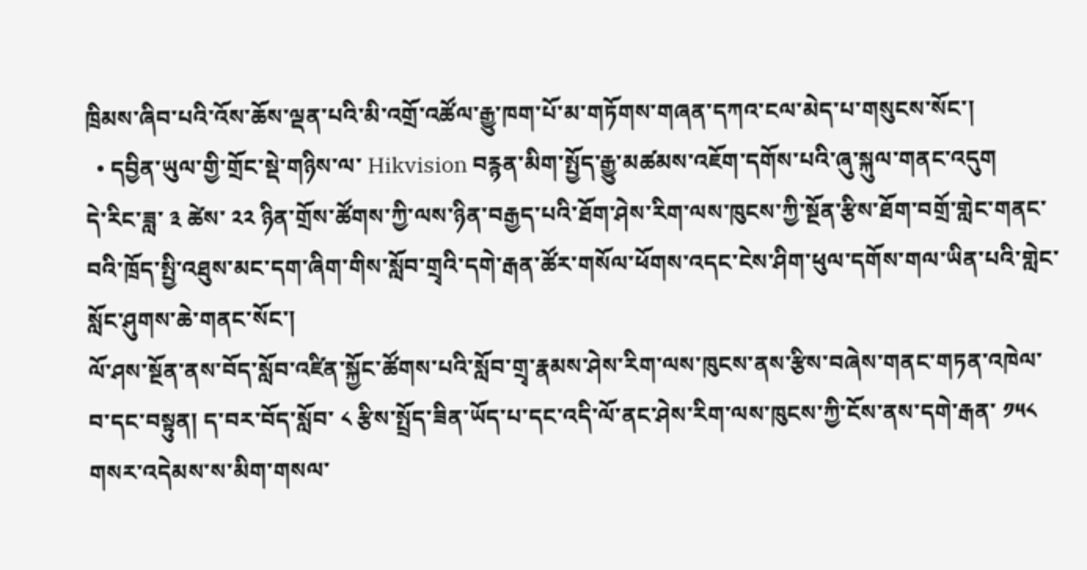ཁྲིམས་ཞིབ་པའི་འོས་ཆོས་ལྡན་པའི་མི་འགྲོ་འཚོལ་རྒྱུ་ཁག་པོ་མ་གཏོགས་གཞན་དཀའ་ངལ་མེད་པ་གསུངས་སོང་།
  • དབྱིན་ཡུལ་གྱི་གྲོང་སྡེ་གཉིས་ལ་ Hikvision བརྙན་མིག་སྤྱོད་རྒྱུ་མཚམས་འཇོག་དགོས་པའི་ཞུ་སྐུལ་གནང་འདུག
དེ་རིང་ཟླ་ ༣ ཚེས་ ༢༢ ཉིན་གྲོས་ཚོགས་ཀྱི་ལས་ཉིན་བརྒྱད་པའི་ཐོག་ཤེས་རིག་ལས་ཁུངས་ཀྱི་སྔོན་རྩིས་ཐོག་བགྲོ་གླེང་གནང་བའི་ཁྲོད་སྤྱི་འཐུས་མང་དག་ཞིག་གིས་སློབ་གྲྭའི་དགེ་རྒན་ཚོར་གསོལ་ཕོགས་འདང་ངེས་ཤིག་ཕུལ་དགོས་གལ་ཡིན་པའི་གླེང་སློང་ཤུགས་ཆེ་གནང་སོང་།
ལོ་ཤས་སྔོན་ནས་བོད་སློབ་འཛིན་སྐྱོང་ཚོགས་པའི་སློབ་གྲྭ་རྣམས་ཤེས་རིག་ལས་ཁུངས་ནས་རྩིས་བཞེས་གནང་གཏན་འཁེལ་བ་དང་བསྟུན། ད་བར་བོད་སློབ་ ༨ རྩིས་སྤྲོད་ཟིན་ཡོད་པ་དང་འདི་ལོ་ནང་ཤེས་རིག་ལས་ཁུངས་ཀྱི་ངོས་ནས་དགེ་རྒན་ ༡༥༨ གསར་འདེམས་ས་མིག་གསལ་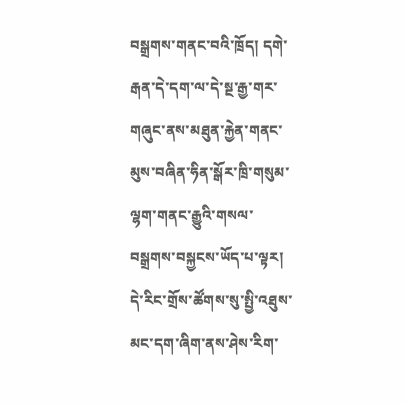བསྒྲགས་གནང་བའི་ཁྲོད། དགེ་རྒན་དེ་དག་ལ་དེ་སྔ་རྒྱ་གར་གཞུང་ནས་མཐུན་རྐྱེན་གནང་མུས་བཞིན་ཧིན་སྒོར་ཁྲི་གསུམ་ལྷག་གནང་རྒྱུའི་གསལ་བསྒྲགས་བསྐྱངས་ཡོད་པ་ལྟར། དེ་རིང་གྲོས་ཚོགས་སུ་སྤྱི་འཐུས་མང་དག་ཞིག་ནས་ཤེས་རིག་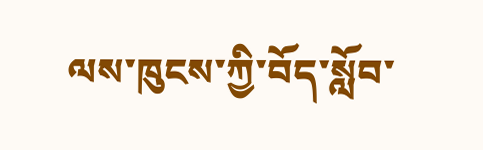ལས་ཁུངས་ཀྱི་བོད་སློབ་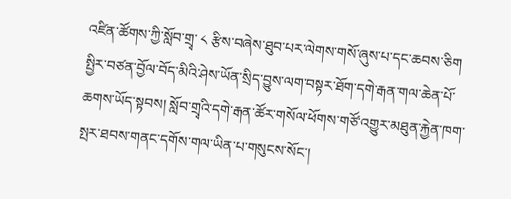འཛིན་ཚོགས་ཀྱི་སློབ་གྲྭ་ ༨ རྩིས་བཞེས་ཐུབ་པར་ལེགས་གསོ་ཞུས་པ་དང་ཆབས་ཅིག སྤྱིར་བཙན་བྱོལ་བོད་མིའི་ཤེས་ཡོན་སྲིད་བྱུས་ལག་བསྟར་ཐོག་དགེ་རྒན་གལ་ཆེན་པོ་ཆགས་ཡོད་སྟབས། སློབ་གྲྭའི་དགེ་རྒན་ཚོར་གསོལ་ཕོགས་གཙོ་འགྱུར་མཐུན་རྐྱེན་ཁག་སྤར་ཐབས་གནང་དགོས་གལ་ཡིན་པ་གསུངས་སོང་།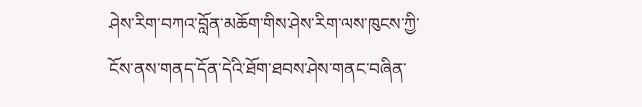ཤེས་རིག་བཀའ་བློན་མཆོག་གིས་ཤེས་རིག་ལས་ཁུངས་ཀྱི་ངོས་ནས་གནད་དོན་དེའི་ཐོག་ཐབས་ཤེས་གནང་བཞིན་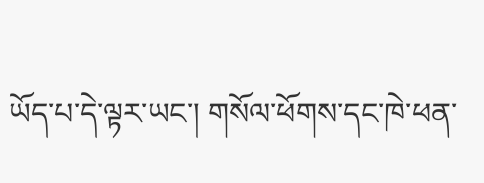ཡོད་པ་དེ་ལྟར་ཡང་། གསོལ་ཕོགས་དང་ཁེ་ཕན་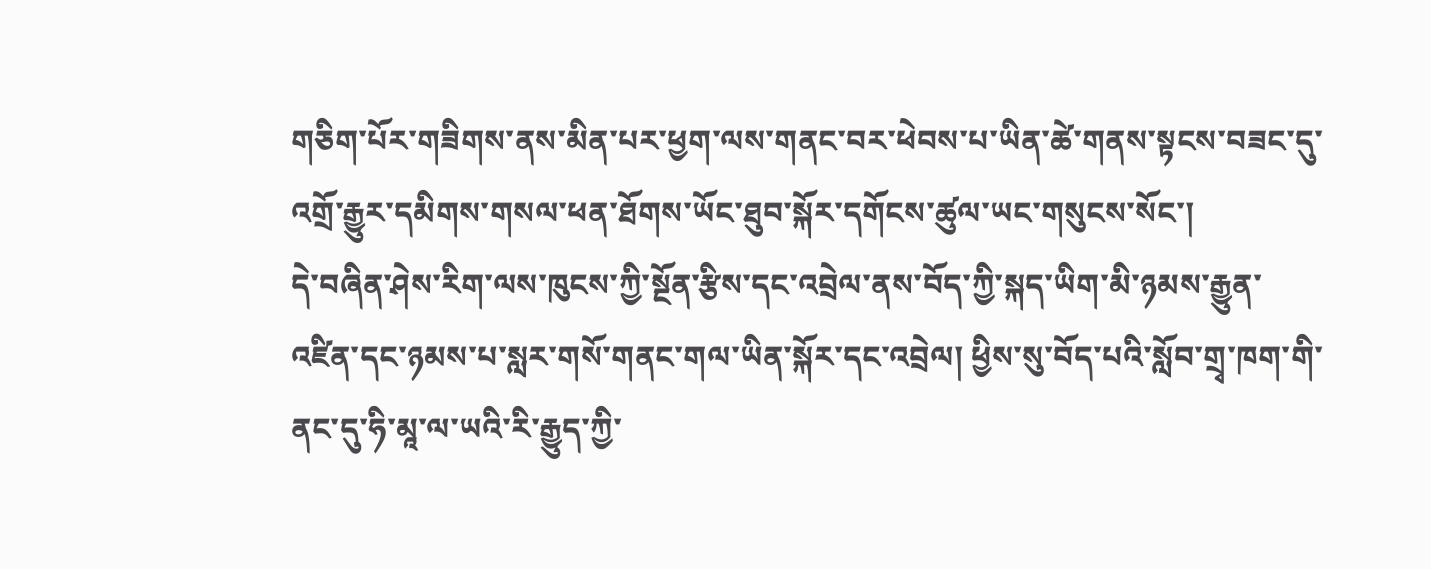གཅིག་པོར་གཟིགས་ནས་མིན་པར་ཕྱག་ལས་གནང་བར་ཕེབས་པ་ཡིན་ཚེ་གནས་སྟངས་བཟང་དུ་འགྲོ་རྒྱུར་དམིགས་གསལ་ཕན་ཐོགས་ཡོང་ཐུབ་སྐོར་དགོངས་ཚུལ་ཡང་གསུངས་སོང་།
དེ་བཞིན་ཤེས་རིག་ལས་ཁུངས་ཀྱི་སྔོན་རྩིས་དང་འབྲེལ་ནས་བོད་ཀྱི་སྐད་ཡིག་མི་ཉམས་རྒྱུན་འཛིན་དང་ཉམས་པ་སླར་གསོ་གནང་གལ་ཡིན་སྐོར་དང་འབྲེལ། ཕྱིས་སུ་བོད་པའི་སློབ་གྲྭ་ཁག་གི་ནང་དུ་ཧི་མཱ་ལ་ཡའི་རི་རྒྱུད་ཀྱི་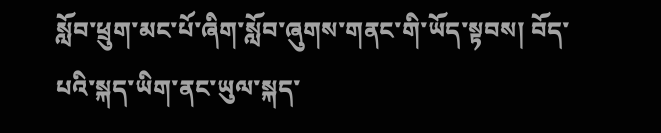སློབ་ཕྲུག་མང་པོ་ཞིག་སློབ་ཞུགས་གནང་གི་ཡོད་སྟབས། བོད་པའི་སྐད་ཡིག་ནང་ཡུལ་སྐད་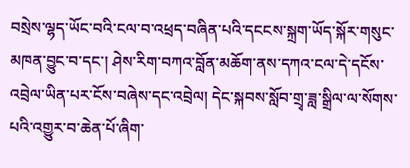བསྲེས་ལྷད་ཡོང་བའི་ངལ་བ་འཕྲད་བཞིན་པའི་དངངས་སྐྲག་ཡོད་སྐོར་གསུང་མཁན་བྱུང་བ་དང་། ཤེས་རིག་བཀའ་བློན་མཆོག་ནས་དཀའ་ངལ་དེ་དངོས་འབྲེལ་ཡིན་པར་ངོས་བཞེས་དང་འབྲེལ། དེང་སྐབས་སློབ་གྲྭ་ཟླ་སྒྲིལ་ལ་སོགས་པའི་འགྱུར་བ་ཆེན་པོ་ཞིག་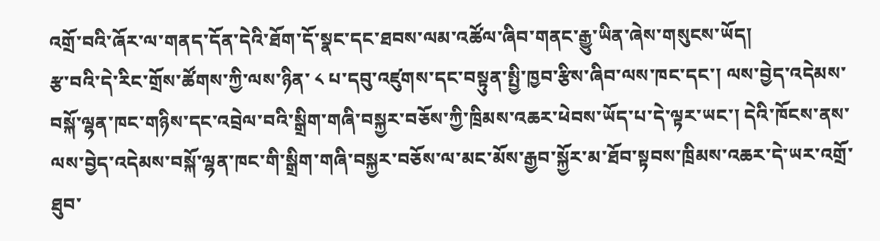འགྲོ་བའི་ཞོར་ལ་གནད་དོན་དེའི་ཐོག་དོ་སྣང་དང་ཐབས་ལམ་འཚོལ་ཞིབ་གནང་རྒྱུ་ཡིན་ཞེས་གསུངས་ཡོད།
རྩ་བའི་དེ་རིང་གྲོས་ཚོགས་ཀྱི་ལས་ཉིན་ ༨ པ་དབུ་འཛུགས་དང་བསྟུན་སྤྱི་ཁྱབ་རྩིས་ཞིབ་ལས་ཁང་དང་། ལས་བྱེད་འདེམས་བསྐོ་ལྷན་ཁང་གཉིས་དང་འབྲེལ་བའི་སྒྲིག་གཞི་བསྐྱར་བཅོས་ཀྱི་ཁྲིམས་འཆར་ཕེབས་ཡོད་པ་དེ་ལྟར་ཡང་། དེའི་ཁོངས་ནས་ལས་བྱེད་འདེམས་བསྐོ་ལྷན་ཁང་གི་སྒྲིག་གཞི་བསྐྱར་བཅོས་ལ་མང་མོས་རྒྱབ་སྐྱོར་མ་ཐོབ་སྟབས་ཁྲིམས་འཆར་དེ་ཡར་འགྲོ་ཐུབ་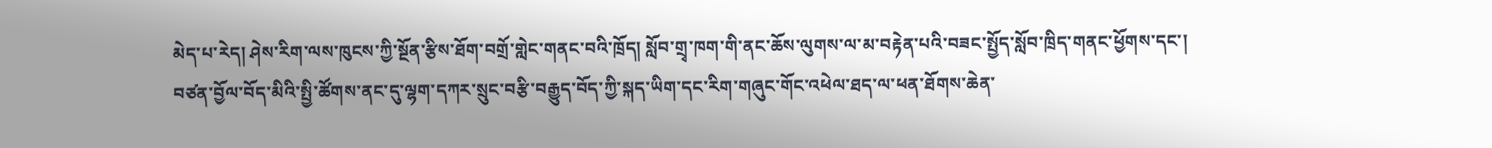མེད་པ་རེད། ཤེས་རིག་ལས་ཁུངས་ཀྱི་སྔོན་རྩིས་ཐོག་བགྲོ་གླེང་གནང་བའི་ཁྲོད། སློབ་གྲྭ་ཁག་གི་ནང་ཆོས་ལུགས་ལ་མ་བརྟེན་པའི་བཟང་སྤྱོད་སློབ་ཁྲིད་གནང་ཕྱོགས་དང་། བཙན་བྱོལ་བོད་མིའི་སྤྱི་ཚོགས་ནང་དུ་ལྷག་དཀར་སྲུང་བརྩི་བརྒྱུད་བོད་ཀྱི་སྐད་ཡིག་དང་རིག་གཞུང་གོང་འཕེལ་ཐད་ལ་ཕན་ཐོགས་ཆེན་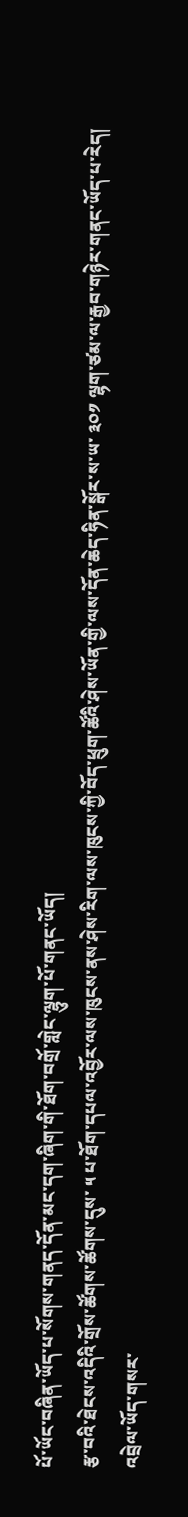པོ་ཡོང་བཞིན་ཡོད་པ་སོགས་གནད་དོན་མང་དག་ཞིག་གི་ཐོག་བགྲོ་གླེང་ལྷུག་པོ་གནང་ཡོད།
རྩ་བའི་ཐེངས་འདིའི་གྲོས་ཚོགས་ཚོགས་དུས་ ༥ པ་ཐོག་དཔལ་འབྱོར་ལས་ཁུངས་ནས་ཤེས་རིག་ལས་ཁུངས་ཀྱི་བོད་ཕྲུག་ཚོའི་ཤེས་ཡོན་གྱི་ལས་དོན་ཆེད་ཧིན་སྒོར་ས་ཡ་ ༣༠༡ ལྷག་ཙམ་ལ་རྒྱབ་གཉེར་གནང་ཡོད་པ་རེད།
འབྲེལ་ཡོད་གསར་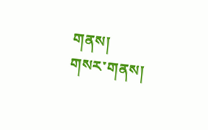གནས།
གསར་གནས།